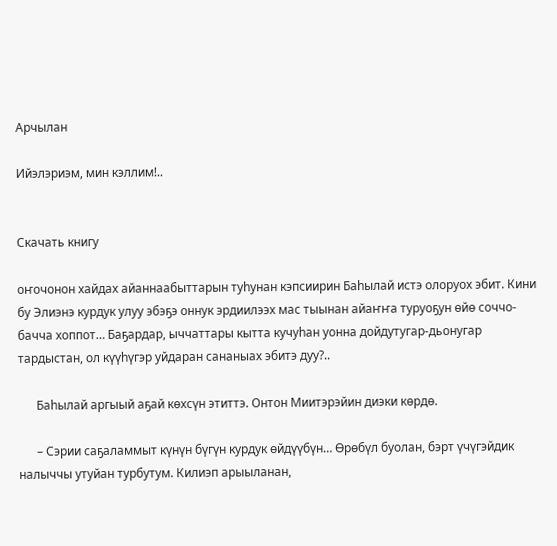Арчылан

Ийэлэриэм, мин кэллим!..


Скачать книгу

оҥочонон хайдах айаннаабыттарын туһунан кэпсиирин Баһылай истэ олоруох эбит. Кини бу Элиэнэ курдук улуу эбэҕэ оннук эрдиилээх мас тыынан айаҥҥа туруоҕун өйө соччо-бачча хоппот… Баҕардар, ыччаттары кытта кучуһан уонна дойдутугар-дьонугар тардыстан, ол күүһүгэр уйдаран сананыах эбитэ дуу?..

      Баһылай аргыый аҕай көхсүн этиттэ. Онтон Миитэрэйин диэки көрдө.

      – Сэрии саҕаламмыт күнүн бүгүн курдук өйдүүбүн… Өрөбүл буолан, бэрт үчүгэйдик налыччы утуйан турбутум. Килиэп арыыланан,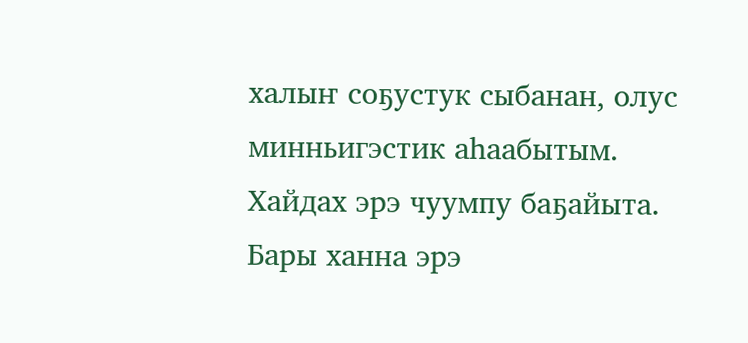халыҥ соҕустук сыбанан, олус минньигэстик аһаабытым. Хайдах эрэ чуумпу баҕайыта. Бары ханна эрэ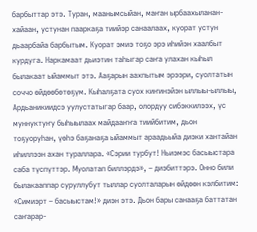барбыттар этэ. Туран, маанымсыйан, маҥан ырбаахыланан-хайаан, устунан пааркаҕа тиийэр санаалаах, куорат устун дьаарбайа барбытым. Куорат эмиэ тоҕо эрэ иһийэн хаалбыт курдуга. Наркамаат дьиэтин таһыгар саҥа улахан кыһыл былакаат ыйаммыт этэ. Ааҕарын аахпытым эрээри, суолтатын соччо өйдөөбөтөҕүм. Кыһалҕата суох киҥинэйэн ыллыы-ыллыы, Ардьаникиидсэ уулустатыгар баар, олордуу сибэккилээх, үс муннуктуҥу быһыылаах майдааҥҥа тиийбитим, дьон тоҕуоруһан, үөһэ баҕанаҕа ыйаммыт араадьыйа диэки хантайан иһиллээн ахан тураллара. «Сэрии турбут! Ньиэмэс басыыстара саба түспүттэр. Муолатап биллэрдэ», – диэбиттэрэ. Онно били былакааппар суруллубут тыллар суолталарын өйдөөн кэлбитим: «Симиэрт – басыыстам!» диэн этэ. Дьон бары санааҕа баттатан саҥарар-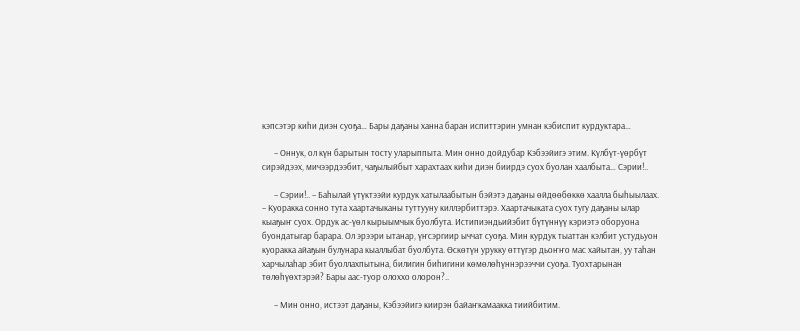кэпсэтэр киһи диэн суоҕа… Бары даҕаны ханна баран испиттэрин умнан кэбиспит курдуктара…

      – Оннук, ол күн барытын тосту уларыппыта. Мин онно дойдубар Кэбээйигэ этим. Күлбүт-үөрбүт сирэйдээх, мичээрдээбит, чаҕылыйбыт харахтаах киһи диэн биирдэ суох буолан хаалбыта… Сэрии!..

      – Сэрии!.. – Баһылай үтүктээйи курдук хатылаабытын бэйэтэ даҕаны өйдөөбөккө хаалла быһыылаах. – Куоракка сонно тута хаартачыканы туттууну киллэрбиттэрэ. Хаартачыката суох тугу даҕаны ылар кыаҕыҥ суох. Ордук ас-үөл кырыымчык буолбута. Истипиэндьийэбит бүтүннүү кэриэтэ оборуона буондатыгар барара. Ол эрээри ытанар, үҥсэргиир ыччат суоҕа. Мин курдук тыаттан кэлбит устудьуон куоракка айаҕын булунара кыаллыбат буолбута. Өскөтүн урукку өттүгэр дьоҥҥо мас хайытан, уу таһан харчылаһар эбит буоллахпытына, билигин биһигини көмөлөһүннэрээччи суоҕа. Туохтарынан төлөһүөхтэрэй? Бары аас-туор олоххо олорон?..

      – Мин онно, истээт даҕаны, Кэбээйигэ киирэн байаҥкамаакка тиийбитим.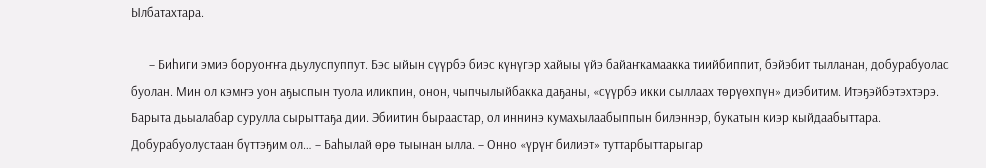Ылбатахтара.

      – Биһиги эмиэ боруоҥҥа дьулуспуппут. Бэс ыйын сүүрбэ биэс күнүгэр хайыы үйэ байаҥкамаакка тиийбиппит, бэйэбит тылланан, добурабуолас буолан. Мин ол кэмҥэ уон аҕыспын туола иликпин, онон, чыпчылыйбакка даҕаны, «сүүрбэ икки сыллаах төрүөхпүн» диэбитим. Итэҕэйбэтэхтэрэ. Барыта дьыалабар сурулла сырыттаҕа дии. Эбиитин быраастар, ол иннинэ кумахылаабыппын билэннэр, букатын киэр кыйдаабыттара. Добурабуолустаан бүттэҕим ол… – Баһылай өрө тыынан ылла. – Онно «үрүҥ билиэт» туттарбыттарыгар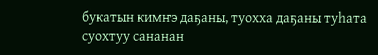букатын кимҥэ даҕаны, туохха даҕаны туһата суохтуу сананан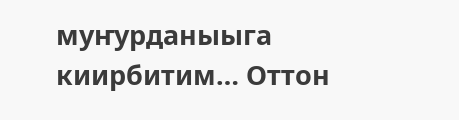муҥурданыыга киирбитим… Оттон